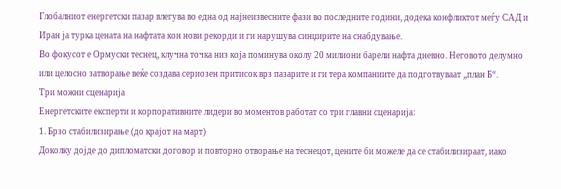Глобалниот енергетски пазар влегува во една од најнеизвесните фази во последните години, додека конфликтот меѓу САД и Иран ја турка цената на нафтата кон нови рекорди и ги нарушува синџирите на снабдување.
Во фокусот е Ормуски теснец, клучна точка низ која поминува околу 20 милиони барели нафта дневно. Неговото делумно или целосно затворање веќе создава сериозен притисок врз пазарите и ги тера компаниите да подготвуваат „план Б“.
Три можни сценарија
Енергетските експерти и корпоративните лидери во моментов работат со три главни сценарија:
1. Брзо стабилизирање (до крајот на март)
Доколку дојде до дипломатски договор и повторно отворање на теснецот, цените би можеле да се стабилизираат, иако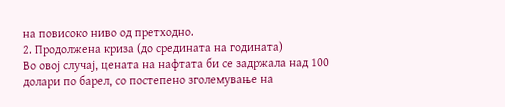на повисоко ниво од претходно.
2. Продолжена криза (до средината на годината)
Во овој случај, цената на нафтата би се задржала над 100 долари по барел, со постепено зголемување на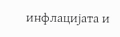инфлацијата и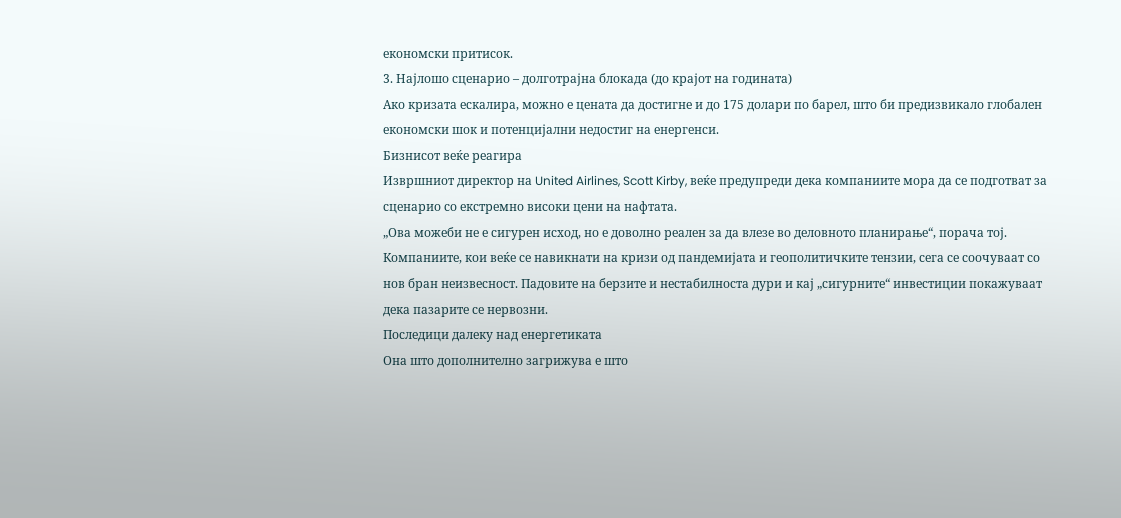економски притисок.
3. Најлошо сценарио – долготрајна блокада (до крајот на годината)
Ако кризата ескалира, можно е цената да достигне и до 175 долари по барел, што би предизвикало глобален економски шок и потенцијални недостиг на енергенси.
Бизнисот веќе реагира
Извршниот директор на United Airlines, Scott Kirby, веќе предупреди дека компаниите мора да се подготват за сценарио со екстремно високи цени на нафтата.
„Ова можеби не е сигурен исход, но е доволно реален за да влезе во деловното планирање“, порача тој.
Компаниите, кои веќе се навикнати на кризи од пандемијата и геополитичките тензии, сега се соочуваат со нов бран неизвесност. Падовите на берзите и нестабилноста дури и кај „сигурните“ инвестиции покажуваат дека пазарите се нервозни.
Последици далеку над енергетиката
Она што дополнително загрижува е што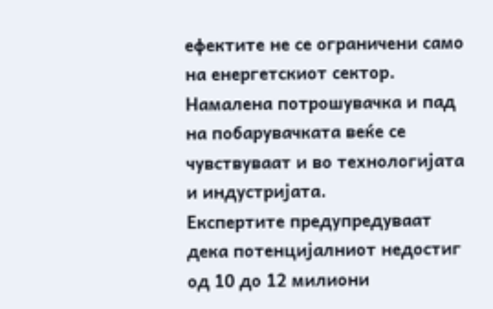ефектите не се ограничени само на енергетскиот сектор. Намалена потрошувачка и пад на побарувачката веќе се чувствуваат и во технологијата и индустријата.
Експертите предупредуваат дека потенцијалниот недостиг од 10 до 12 милиони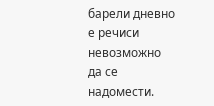барели дневно е речиси невозможно да се надомести.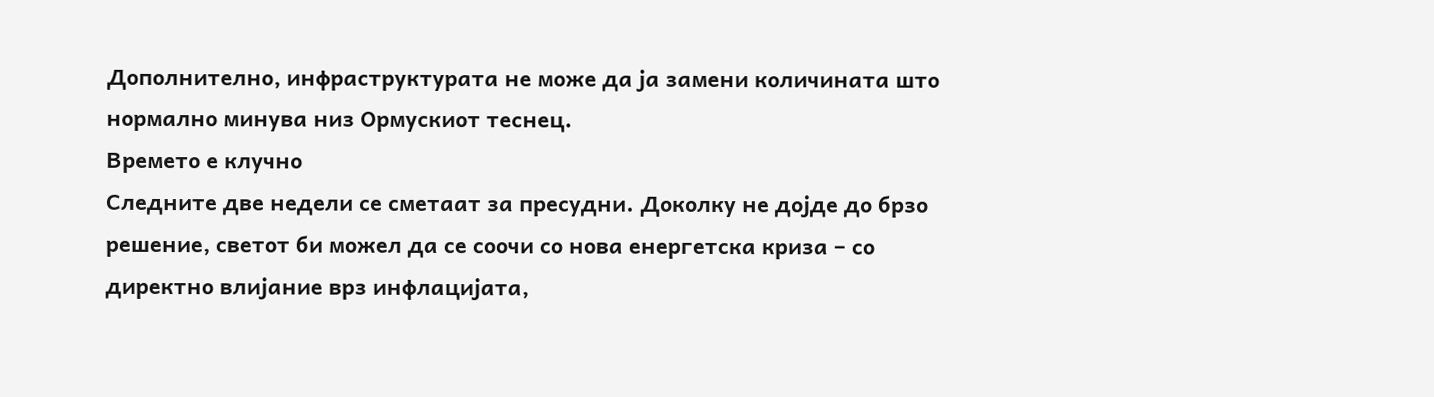Дополнително, инфраструктурата не може да ја замени количината што нормално минува низ Ормускиот теснец.
Времето е клучно
Следните две недели се сметаат за пресудни. Доколку не дојде до брзо решение, светот би можел да се соочи со нова енергетска криза – со директно влијание врз инфлацијата,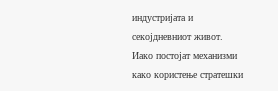индустријата и секојдневниот живот.
Иако постојат механизми како користење стратешки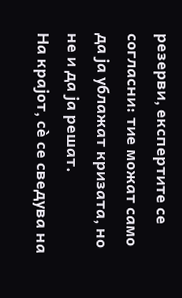резерви, експертите се согласни: тие можат само да ја ублажат кризата, но не и да ја решат.
На крајот, сè се сведува на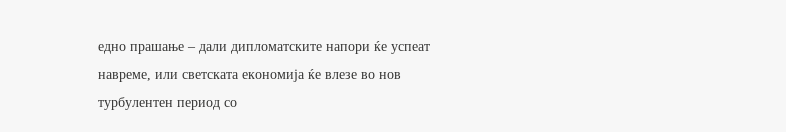едно прашање – дали дипломатските напори ќе успеат навреме, или светската економија ќе влезе во нов турбулентен период со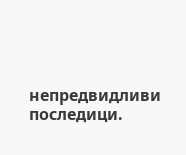непредвидливи последици.